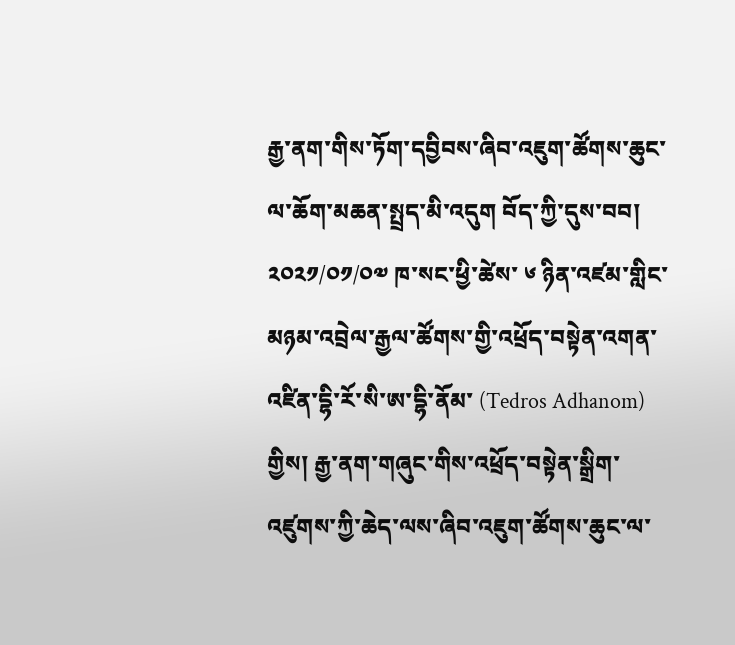རྒྱ་ནག་གིས་ཏོག་དབྱིབས་ཞིབ་འཇུག་ཚོགས་ཆུང་ལ་ཆོག་མཆན་སྤྲད་མི་འདུག བོད་ཀྱི་དུས་བབ། ༢༠༢༡/༠༡/༠༧ ཁ་སང་ཕྱི་ཚེས་ ༦ ཉིན་འཛམ་གླིང་མཉམ་འབྲེལ་རྒྱལ་ཚོགས་གྱི་འཕྲོད་བསྟེན་འགན་འཛིན་དྷི་རོ་སི་ཨ་དྷི་ནོམ་ (Tedros Adhanom) གྱིས། རྒྱ་ནག་གཞུང་གིས་འཕྲོད་བསྟེན་སྒྲིག་འཛུགས་ཀྱི་ཆེད་ལས་ཞིབ་འཇུག་ཚོགས་ཆུང་ལ་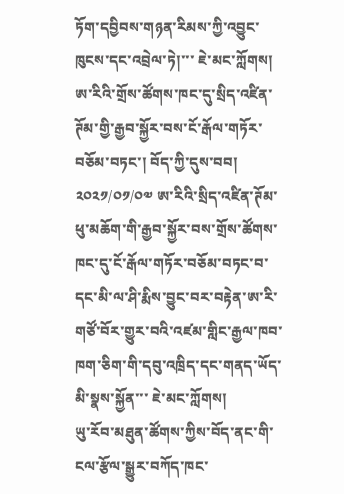ཏོག་དབྱིབས་གཉན་རིམས་ཀྱི་འབྱུང་ཁུངས་དང་འབྲེལ་ཏེ།་་་ ཇེ་མང་ཀློགས།
ཨ་རིའི་གྲོས་ཚོགས་ཁང་དུ་སྲིད་འཛིན་ཊོམ་གྱི་རྒྱབ་སྐྱོར་བས་ངོ་རྒོལ་གཏོར་བཅོམ་བཏང་། བོད་ཀྱི་དུས་བབ། ༢༠༢༡/༠༡/༠༧ ཨ་རིའི་སྲིད་འཛིན་ཊོམ་ཕུ་མཆོག་གི་རྒྱབ་སྐྱོར་བས་གྲོས་ཚོགས་ཁང་དུ་ངོ་རྒོལ་གཏོར་བཅོམ་བཏང་བ་དང་མི་ལ་ཤི་རྨིས་བྱུང་བར་བརྟེན་ཨ་རི་གཙོ་བོར་གྱུར་བའི་འཛམ་གླིང་རྒྱལ་ཁབ་ཁག་ཅིག་གི་དབུ་འཁྲིད་དང་གནད་ཡོད་མི་སྣས་སྐྱོན་་་ ཇེ་མང་ཀློགས།
ཡུ་རོབ་མཐུན་ཚོགས་ཀྱིས་བོད་ནང་གི་ངལ་རྩོལ་སྒྱུར་བཀོད་ཁང་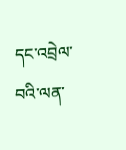དང་འབྲེལ་བའི་ལན་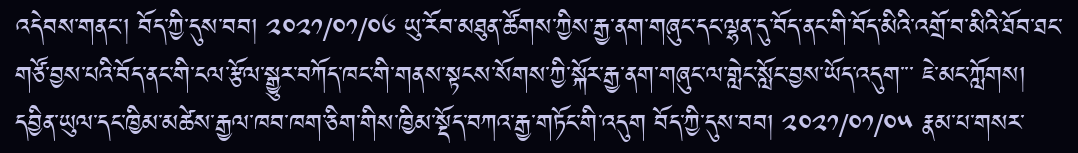འདེབས་གནང་། བོད་ཀྱི་དུས་བབ། ༢༠༢༡/༠༡/༠༦ ཡུ་རོབ་མཐུན་ཚོགས་ཀྱིས་རྒྱ་ནག་གཞུང་དང་ལྷན་དུ་བོད་ནང་གི་བོད་མིའི་འགྲོ་བ་མིའི་ཐོབ་ཐང་གཙོ་བྱས་པའི་བོད་ནང་གི་ངལ་རྩོལ་སྒྱུར་བཀོད་ཁང་གི་གནས་སྟངས་སོགས་ཀྱི་སྐོར་རྒྱ་ནག་གཞུང་ལ་གླེང་སློང་བྱས་ཡོད་འདུག་་་ ཇེ་མང་ཀློགས།
དབྱིན་ཡུལ་དང་ཁྱིམ་མཚེས་རྒྱལ་ཁབ་ཁག་ཅིག་གིས་ཁྱིམ་སྡོད་བཀའ་རྒྱ་གཏོང་གི་འདུག བོད་ཀྱི་དུས་བབ། ༢༠༢༡/༠༡/༠༥ རྣམ་པ་གསར་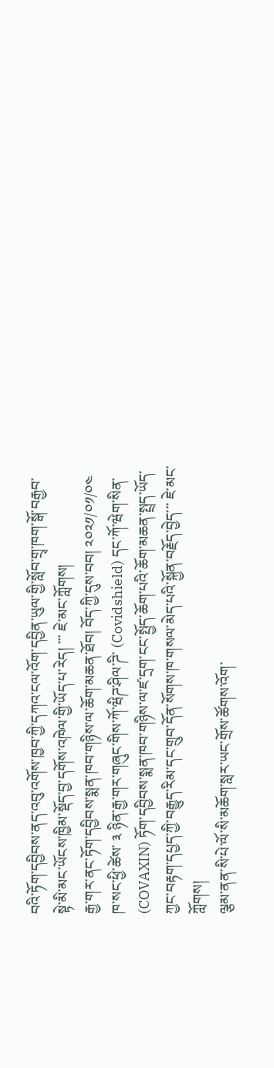བའི་ཏོག་དབྱིབས་ནད་འབུ་འགོས་ཁྱབ་ཀྱི་དཀའ་ངལ་འོག་དབྱིན་ཡུལ་གྱི་སློབ་གྲྭ་ཁག་སྒོ་བརྒྱབ་སྟེ་མི་མང་ཡོངས་ཁྱིམ་སྡོད་བྱ་དགོས་འཁེལ་གྱི་ཡོད་པ་རེད། ་་་ ཇེ་མང་ཀློགས།
རྒྱ་གར་ནང་ཏོག་དབྱིབས་སྨན་ཁབ་གཉིས་ལ་ཆོག་མཆན་ཐོབ། བོད་ཀྱི་དུས་བབ། ༢༠༢༡/༠༡/༠༤ ཁ་སང་ཕྱི་ཚེས་ ༣ ཉིན་རྒྱ་གར་གཞུང་གིས་ཀོ་ཝིཌ་ཤིལ་ཌི་ (Covidshield) དང་ཀོ་ཝེག་སིན་ (COVAXIN) ཏོག་དབྱིབས་སྨན་ཁབ་གཉིས་ལ་ཛ་དྲག་ངང་སྤྱོད་ཆོག་པའི་ཆོག་མཆན་སྤྲད་ཡོད་ཀྱང་བརྟག་དཔྱད་ཀྱི་བརྒྱུད་རིམ་དང་གྲུབ་དོན་སོགས་ཁ་གསལ་མེད་པའི་སྐྱོན་བརྗོད་བྱེད་་་ ཇེ་མང་ཀློགས།
ལྕམ་ནན་སི་པེ་ལོ་སི་མཆོག་སླར་ཡང་གྲོས་ཚོགས་འོག་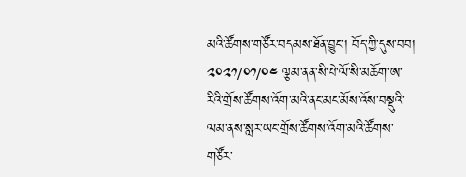མའི་ཚོགས་གཙོར་བདམས་ཐོན་བྱུང་། བོད་ཀྱི་དུས་བབ། ༢༠༢༡/༠༡/༠༤ ལྕམ་ནན་སི་པེ་ལོ་སི་མཆོག་ཨ་རིའི་གྲོས་ཚོགས་འོག་མའི་ནང་མང་མོས་འོས་བསྡུའི་ལམ་ནས་སླར་ཡང་གྲོས་ཚོགས་འོག་མའི་ཚོགས་གཙོར་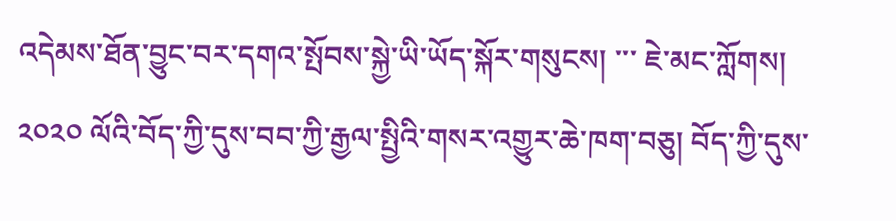འདེམས་ཐོན་བྱུང་བར་དགའ་སྤོབས་སྐྱེ་ཡི་ཡོད་སྐོར་གསུངས། ་་་ ཇེ་མང་ཀློགས།
༢༠༢༠ ལོའི་བོད་ཀྱི་དུས་བབ་ཀྱི་རྒྱལ་སྤྱིའི་གསར་འགྱུར་ཆེ་ཁག་བཅུ། བོད་ཀྱི་དུས་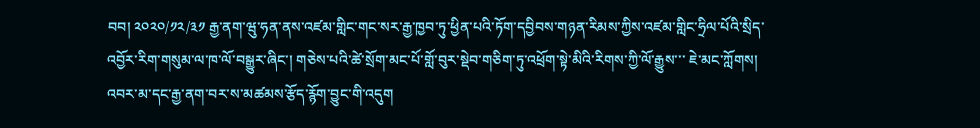བབ། ༢༠༢༠/༡༢/༣༡ རྒྱ་ནག་ཝུ་ཧན་ནས་འཛམ་གླིང་གང་སར་རྒྱ་ཁྱབ་ཏུ་ཕྱིན་པའི་ཏོག་དབྱིབས་གཉན་རིམས་ཀྱིས་འཛམ་གླིང་ཧྲིལ་པོའི་སྲིད་འབྱོར་རིག་གསུམ་ལ་ཁ་ལོ་བསྒྱུར་ཞིང་། གཅེས་པའི་ཚེ་སྲོག་མང་པོ་གློ་བུར་སྡེབ་གཅིག་ཏུ་འཕྲོག་སྟེ་མིའི་རིགས་ཀྱི་ལོ་རྒྱུས་་་ ཇེ་མང་ཀློགས།
འབར་མ་དང་རྒྱ་ནག་བར་ས་མཚམས་རྩོད་རྙོག་བྱུང་གི་འདུག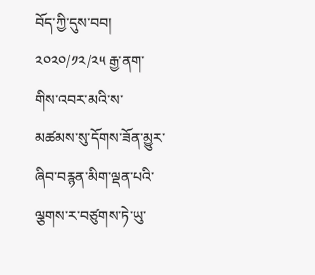བོད་ཀྱི་དུས་བབ། ༢༠༢༠/༡༢/༢༥ རྒྱ་ནག་གིས་འབར་མའི་ས་མཚམས་སུ་དོགས་ཟོན་མྱུར་ཞིབ་བརྙན་མིག་ལྡན་པའི་ལྕགས་ར་བཙུགས་ཏེ་ཡུ་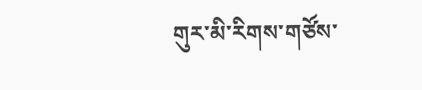གུར་མི་རིགས་གཙོས་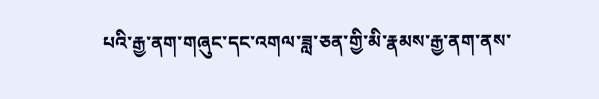པའི་རྒྱ་ནག་གཞུང་དང་འགལ་ཟླ་ཅན་གྱི་མི་རྣམས་རྒྱ་ནག་ནས་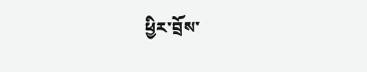ཕྱིར་བྲོས་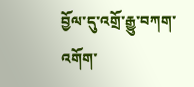བྱོལ་དུ་འགྲོ་རྒྱུ་བཀག་འགོག་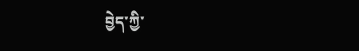བྱེད་ཀྱི་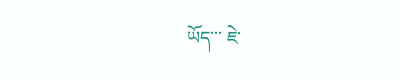ཡོད་་་ ཇེ་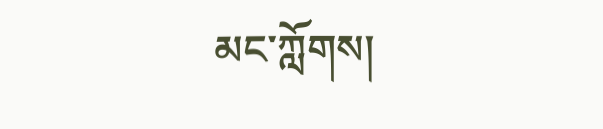མང་ཀློགས།